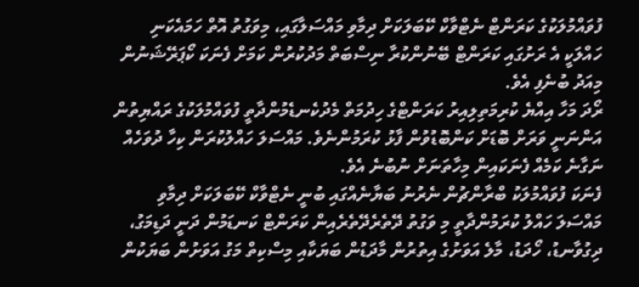ފުވައްމުލަކުގެ ކަރަންޓް ނެޓްވާކް ކޭބަލަކަށް ދިމާވި މައްސަލާގައި، މިވަގުތު އޮތް ހަމައެކަނި ހައްލަކީ އެ ރަށުގައި ކަރަންޓް ބޭނުންކުރާ ނިސްބަތް މަދުކުރުން ކަމަށް ފެނަކަ ކޯޕަރޭޝަނުން މިއަދު ބުނެފި އެވެ.
ރޯދަ މަހާ އިއްޔެ ކުރިމަތިލިއިރު ކަރަންޓްގެ ހިދުމަތް މެދުކެނޑެމުންދާތީ ފުވައްމުލަކުގެ ރައްޔިތުން އަންނަނީ ވަރަށް ބޮޑަށް ކަންބޮޑުވުން ފާޅު ކުރަމުންނެވެ. މައްސަލަ ހައްލުކުރަން ކިހާ ދުވަހެއް ނަގާނެ ކަމެއް ފެނަކައިން މިހާތަނަށް ނުބުނެ އެވެ.
ފެނަކަ ފުވައްމުލަކު ބްރާންޗުން ނެރުނު ބަޔާނެއްގައި ބުނީ ނެޓްވާކް ކޭބަލަކަށް ދިމާވި މައްސަލަ ހައްލު ކުރަމުންދާތީ މި ވަގުތު ދޭތެރެދޭތެރެއިން ކަރަންޓް ކަނޑަމުން ދަނީ ދަޑިމަގު، ދިގުވާނޑު، ހޯދަޑު، މާލެ އަވަށުގެ އިތުރުން މާދަޑުން ބަޔަކާއި މިސްކިތް މަގު އަވަށުން ބަޔަކުން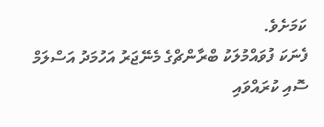ކަމަށެވެ.
ފެނަކަ ފުވައްމުލަކު ބްރާންޗްގެ މެނޭޖަރު އަހުމަދު އަސްލަމް ސޮއި ކުރައްވައި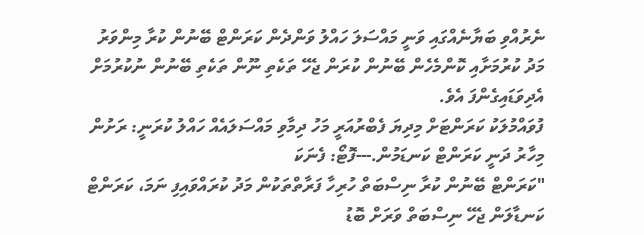ނެރުއްވި ބަޔާނެއްގައި ވަނީ މައްސަލަ ހައްލު ވަންދެން ކަރަންޓް ބޭނުން ކުރާ މިންވަރު މަދު ކުރުމަށާއި ކޮންމެހެން ބޭނުން ކުރަން ޖެހޭ ތަކެތި ނޫން ތަކެތި ބޭނުން ނުކުރުމަށް އެދިވަޑައިގެންފަ އެވެ.
ފުވައްމުލަކު ކަރަންޓަށް މިދިޔަ ފެބްރުއަރީ މަހު ދިމާވި މައްސަލައެއް ހައްލު ކުރަނީ: ރަށުން މިހާރު ދަނީ ކަރަންޓް ކަނޑަމުން.---ފޮޓޯ: ފެނަކަ
"ކަރަންޓް ބޭނުން ކުރާ ނިސްބަތް ހުރިހާ ފަރާތްތަކުން މަދު ކުރައްވައިފި ނަމަ، ކަރަންޓް ކަނޑާލަން ޖެހޭ ނިސްބަތް ވަރަށް ބޮޑު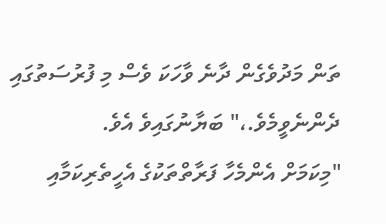ތަން މަދުވެގެން ދާނެ ވާހަކަ ވެސް މި ފުރުސަތުގައި ދެންނެވީމެވެ.،" ބަޔާނުގައިވެ އެވެ.
"މިކަމަށް އެންމެހާ ފަރާތްތަކުގެ އެހީތެރިކަމާއި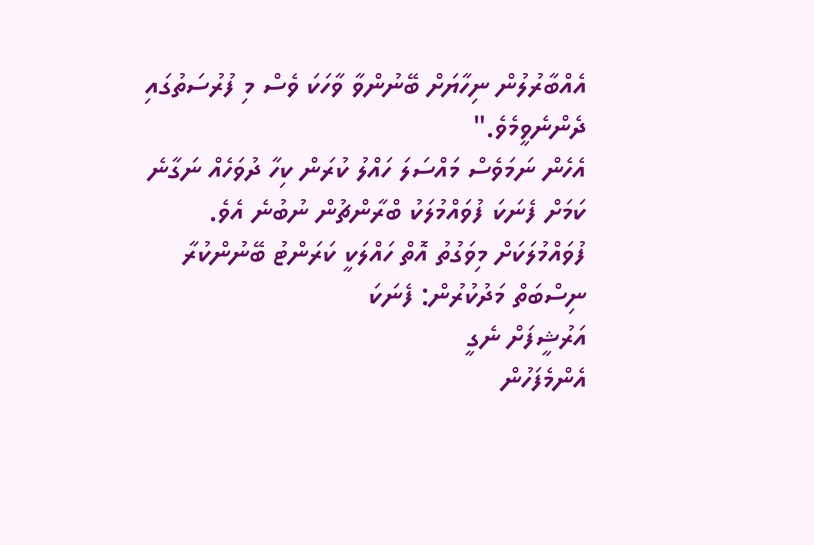އެއްބާރުލުން ނިހާޔަށް ބޭނުންވާ ވާހަކަ ވެސް މި ފުރުސަތުގައި ދެންނެވީމެވެ."
އެހެން ނަމަވެސް މައްސަލަ ހައްލު ކުރަން ކިހާ ދުވަހެއް ނަގާނެ ކަމަށް ފެނަކަ ފުވައްމުލަކު ބްރާންޗުން ނުބުނެ އެވެ.
ފުވައްމުލަކަށް މިވަގުތު އޮތް ހައްލަކީ ކަރަންޓު ބޭނުންކުރާ ނިސްބަތް މަދުކުރުން: ފެނަކަ
އަރުޝީފަށް ނެގީ
އެންމެފަހުން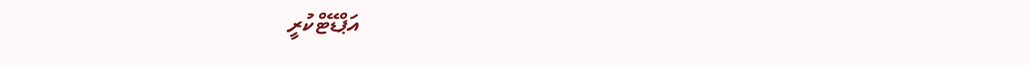އަޕްޑޭޓްކުރީ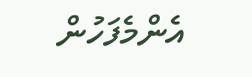އެންމެފަހުން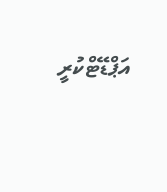އަޕްޑޭޓްކުރީ